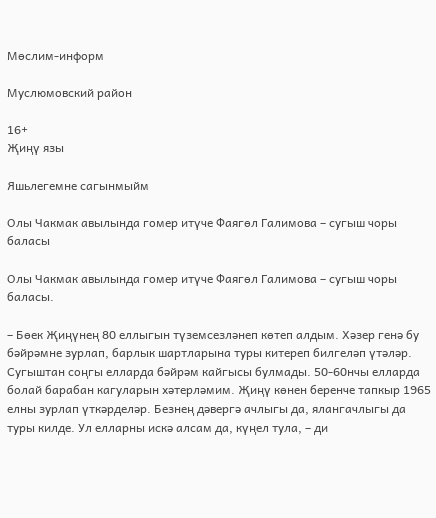Мөслим-информ

Муслюмовский район

16+
Җиңү язы

Яшьлегемне сагынмыйм

Олы Чакмак авылында гомер итүче Фаягөл Галимова – сугыш чоры баласы

Олы Чакмак авылында гомер итүче Фаягөл Галимова – сугыш чоры баласы.

– Бөек Җиңүнең 80 еллыгын түземсезләнеп көтеп алдым. Хәзер генә бу бәйрәмне зурлап, барлык шартларына туры китереп билгеләп үтәләр. Сугыштан соңгы елларда бәйрәм кайгысы булмады. 50-60нчы елларда болай барабан кагуларын хәтерләмим. Җиңү көнен беренче тапкыр 1965 елны зурлап үткәрделәр. Безнең дәвергә ачлыгы да, ялангачлыгы да туры килде. Ул елларны искә алсам да, күңел тула, – ди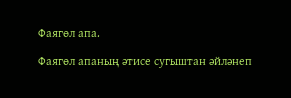Фаягөл апа.

Фаягөл апаның әтисе сугыштан әйләнеп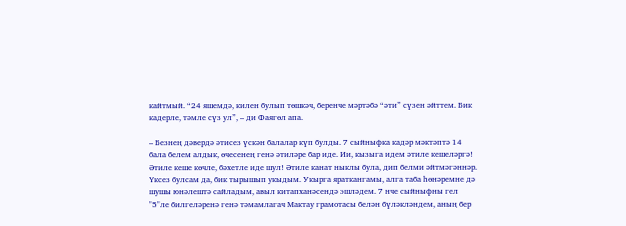кайтмый. “24 яшемдә, килен булып төшкәч, беренче мәртәбә “әти” сүзен әйттем. Бик кадерле, тәмле сүз ул”, – ди Фаягөл апа.

– Безнең дәвердә әтисез үскән балалар күп булды. 7 сыйныфка кадәр мәктәптә 14 бала белем алдык, өчесенең генә әтиләре бар иде. Ии, кызыга идем әтиле кешеләргә! Әтиле кеше көчле, бәхетле иде шул! Әтиле канат ныклы була, дип белми әйтмәгәннәр. Үксез булсам да, бик тырышып укыдым. Укырга яраткангамы, алга таба һөнәремне дә шушы юнәлештә сайладым, авыл китапханәсендә эшләдем. 7 нче сыйныфны гел "5"ле билгеләренә генә тәмамлагач Мактау грамотасы белән бүләкләндем, аның бер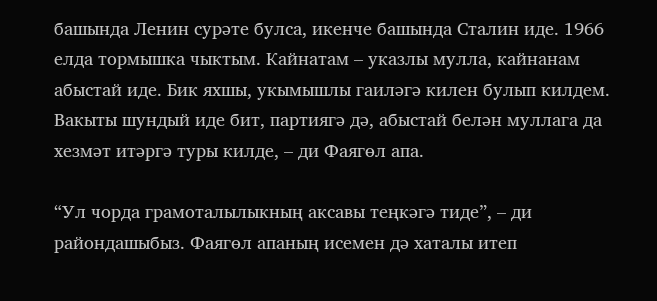башында Ленин сурәте булса, икенче башында Сталин иде. 1966 елда тормышка чыктым. Кайнатам – указлы мулла, кайнанам абыстай иде. Бик яхшы, укымышлы гаиләгә килен булып килдем. Вакыты шундый иде бит, партиягә дә, абыстай белән муллага да хезмәт итәргә туры килде, – ди Фаягөл апа.

“Ул чорда грамоталылыкның аксавы теңкәгә тиде”, – ди райондашыбыз. Фаягөл апаның исемен дә хаталы итеп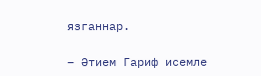язганнар.

– Әтием Гариф исемле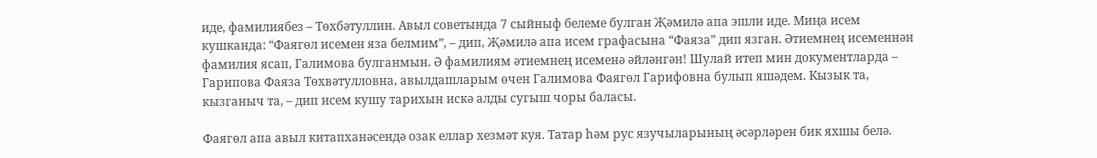иде, фамилиябез – Төхбәтуллин. Авыл советында 7 сыйныф белеме булган Җәмилә апа эшли иде. Миңа исем кушканда: “Фаягөл исемен яза белмим”, – дип, Җәмилә апа исем графасына “Фаяза” дип язган. Әтиемнең исеменнән фамилия ясап, Галимова булганмын. Ә фамилиям әтиемнең исеменә әйләнгән! Шулай итеп мин документларда – Гарипова Фаяза Төхвәтулловна, авылдашларым өчен Галимова Фаягөл Гарифовна булып яшәдем. Кызык та, кызганыч та, – дип исем кушу тарихын искә алды сугыш чоры баласы.

Фаягөл апа авыл китапханәсендә озак еллар хезмәт куя. Татар һәм рус язучыларының әсәрләрен бик яхшы белә.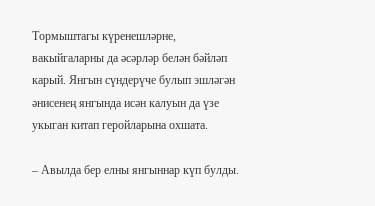Тормыштагы күренешләрне, вакыйгаларны да әсәрләр белән бәйләп карый. Янгын сүндерүче булып эшләгән әнисенең янгында исән калуын да үзе укыган китап геройларына охшата.

– Авылда бер елны янгыннар күп булды.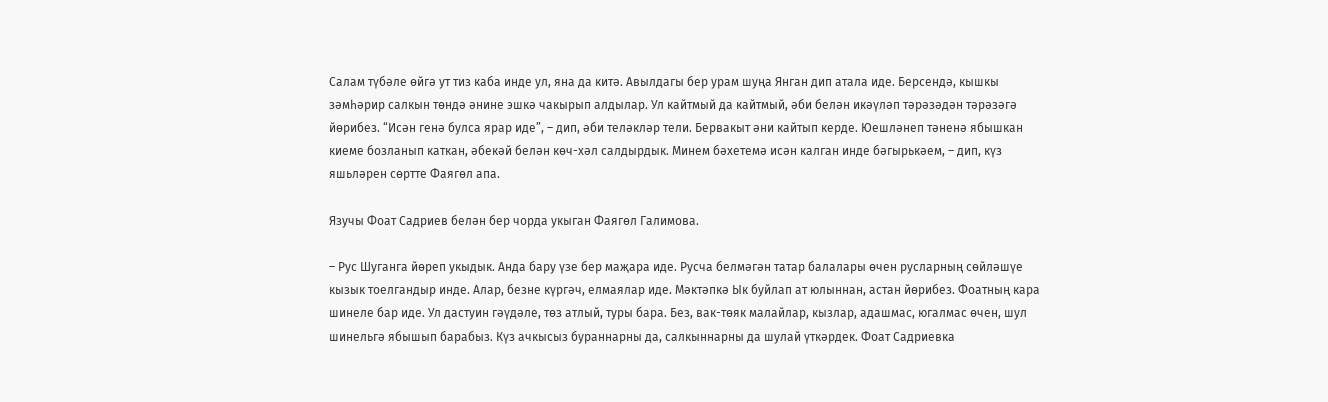Салам түбәле өйгә ут тиз каба инде ул, яна да китә. Авылдагы бер урам шуңа Янган дип атала иде. Берсендә, кышкы зәмһәрир салкын төндә әнине эшкә чакырып алдылар. Ул кайтмый да кайтмый, әби белән икәүләп тәрәзәдән тәрәзәгә йөрибез. “Исән генә булса ярар иде”, – дип, әби теләкләр тели. Бервакыт әни кайтып керде. Юешләнеп тәненә ябышкан киеме бозланып каткан, әбекәй белән көч-хәл салдырдык. Минем бәхетемә исән калган инде бәгырькәем, – дип, күз яшьләрен сөртте Фаягөл апа.

Язучы Фоат Садриев белән бер чорда укыган Фаягөл Галимова.

– Рус Шуганга йөреп укыдык. Анда бару үзе бер маҗара иде. Русча белмәгән татар балалары өчен русларның сөйләшүе кызык тоелгандыр инде. Алар, безне күргәч, елмаялар иде. Мәктәпкә Ык буйлап ат юлыннан, астан йөрибез. Фоатның кара шинеле бар иде. Ул дастуин гәүдәле, төз атлый, туры бара. Без, вак-төяк малайлар, кызлар, адашмас, югалмас өчен, шул шинельгә ябышып барабыз. Күз ачкысыз бураннарны да, салкыннарны да шулай үткәрдек. Фоат Садриевка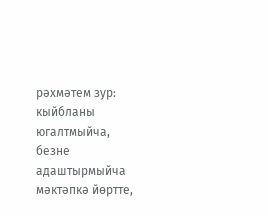рәхмәтем зур: кыйбланы югалтмыйча, безне адаштырмыйча мәктәпкә йөртте,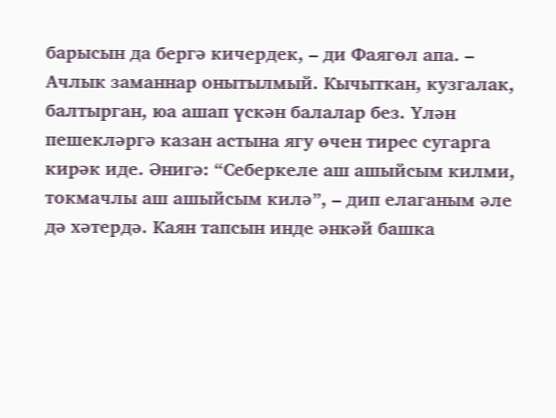барысын да бергә кичердек, – ди Фаягөл апа. – Ачлык заманнар онытылмый. Кычыткан, кузгалак, балтырган, юа ашап үскән балалар без. Үлән пешекләргә казан астына ягу өчен тирес сугарга кирәк иде. Әнигә: “Себеркеле аш ашыйсым килми, токмачлы аш ашыйсым килә”, – дип елаганым әле дә хәтердә. Каян тапсын инде әнкәй башка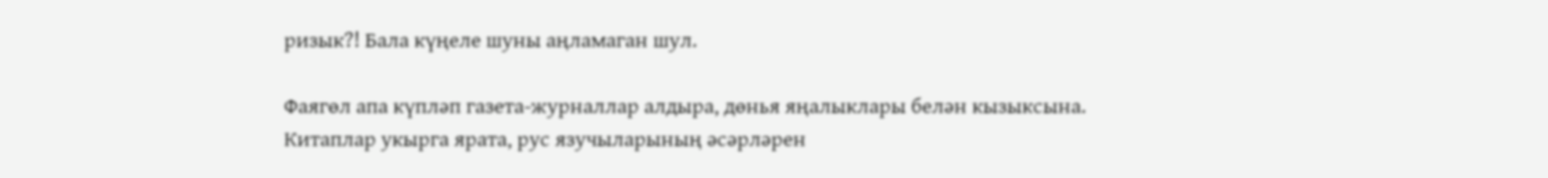ризык?! Бала күңеле шуны аңламаган шул.

Фаягөл апа күпләп газета-журналлар алдыра, дөнья яңалыклары белән кызыксына. Китаплар укырга ярата, рус язучыларының әсәрләрен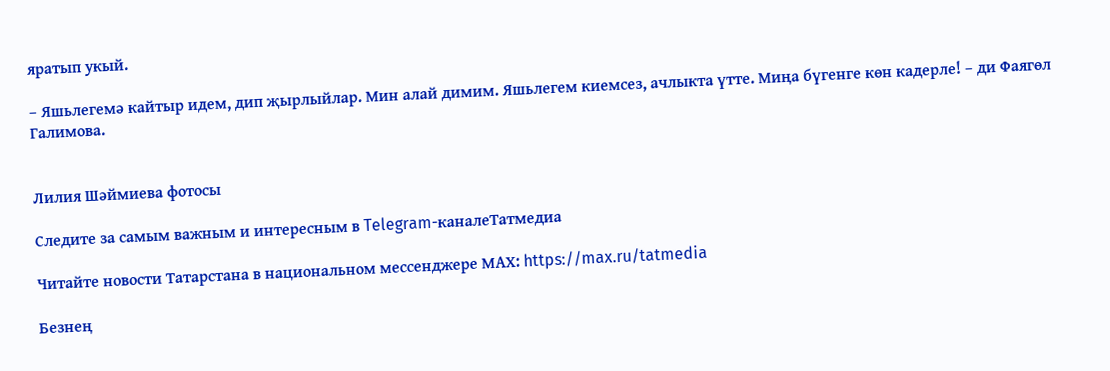яратып укый.

– Яшьлегемә кайтыр идем, дип җырлыйлар. Мин алай димим. Яшьлегем киемсез, ачлыкта үтте. Миңа бүгенге көн кадерле! – ди Фаягөл Галимова.


Лилия Шәймиева фотосы

Следите за самым важным и интересным в Telegram-каналеТатмедиа

Читайте новости Татарстана в национальном мессенджере MАХ: https://max.ru/tatmedia

Безнең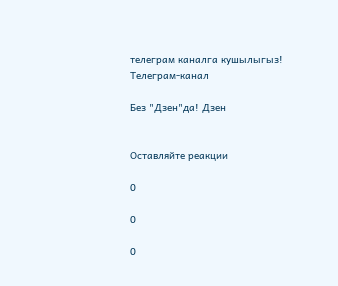телеграм каналга кушылыгыз! Телеграм-канал

Без "Дзен"да! Дзен


Оставляйте реакции

0

0

0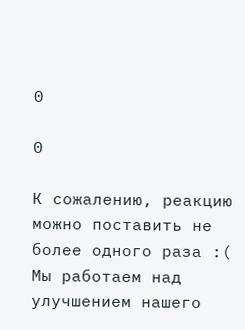0

0

К сожалению, реакцию можно поставить не более одного раза :(
Мы работаем над улучшением нашего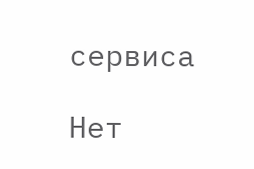сервиса

Нет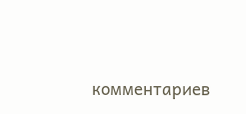комментариев